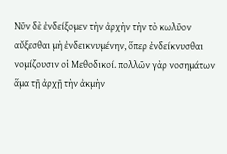Νῦν δὲ ἐνδείξομεν τὴν ἀρχὴν τὴν τὸ κωλῦον αὔξεσθαι μὴ ἐνδεικνυμένην, ὅπερ ἐνδείκνυσθαι νομίζουσιν οἱ Μεθοδικοί. πολλῶν γὰρ νοσημάτων ἅμα τῇ ἀρχῇ τὴν ἀκμὴν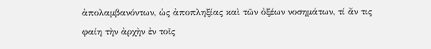ἀπολαμβανόντων, ὡς ἀποπληξίας καὶ τῶν ὀξέων νοσημάτων, τί ἄν τις φαίη τὴν ἀρχὴν ἐν τοῖς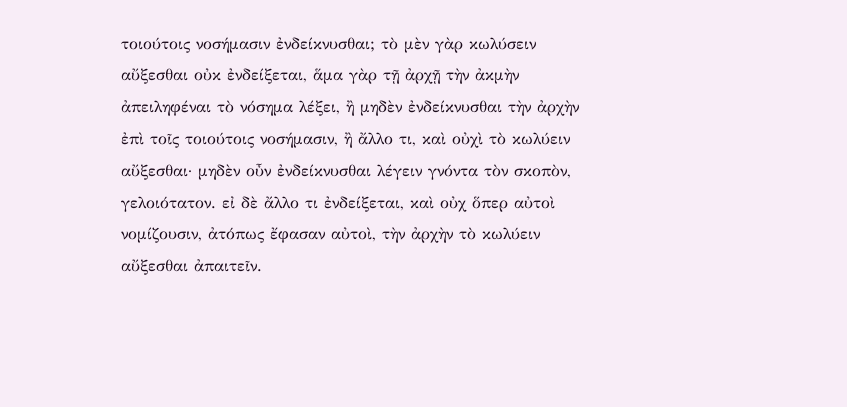τοιούτοις νοσήμασιν ἐνδείκνυσθαι; τὸ μὲν γὰρ κωλύσειν αὔξεσθαι οὐκ ἐνδείξεται, ἅμα γὰρ τῇ ἀρχῇ τὴν ἀκμὴν ἀπειληφέναι τὸ νόσημα λέξει, ἢ μηδὲν ἐνδείκνυσθαι τὴν ἀρχὴν ἐπὶ τοῖς τοιούτοις νοσήμασιν, ἢ ἄλλο τι, καὶ οὐχὶ τὸ κωλύειν αὔξεσθαι· μηδὲν οὖν ἐνδείκνυσθαι λέγειν γνόντα τὸν σκοπὸν, γελοιότατον. εἰ δὲ ἄλλο τι ἐνδείξεται, καὶ οὐχ ὅπερ αὐτοὶ νομίζουσιν, ἀτόπως ἔφασαν αὐτοὶ, τὴν ἀρχὴν τὸ κωλύειν αὔξεσθαι ἀπαιτεῖν.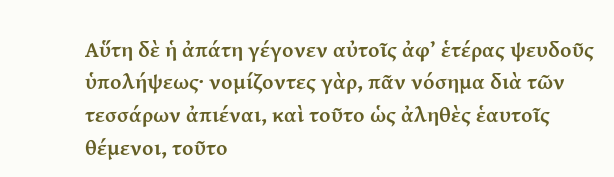Αὕτη δὲ ἡ ἀπάτη γέγονεν αὐτοῖς ἀφ’ ἑτέρας ψευδοῦς ὑπολήψεως· νομίζοντες γὰρ, πᾶν νόσημα διὰ τῶν τεσσάρων ἀπιέναι, καὶ τοῦτο ὡς ἀληθὲς ἑαυτοῖς θέμενοι, τοῦτο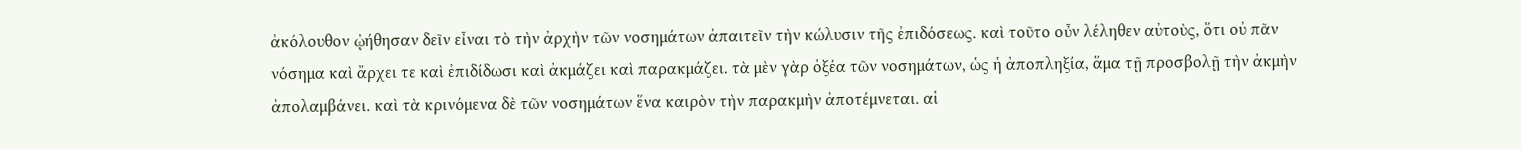ἀκόλουθον ᾠήθησαν δεῖν εἶναι τὸ τὴν ἀρχὴν τῶν νοσημάτων ἀπαιτεῖν τὴν κώλυσιν τῆς ἐπιδόσεως. καὶ τοῦτο οὖν λέληθεν αὐτοὺς, ὅτι οὐ πᾶν νόσημα καὶ ἄρχει τε καὶ ἐπιδίδωσι καὶ ἀκμάζει καὶ παρακμάζει. τὰ μὲν γὰρ ὀξέα τῶν νοσημάτων, ὡς ἡ ἀποπληξία, ἅμα τῇ προσβολῇ τὴν ἀκμὴν ἀπολαμβάνει. καὶ τὰ κρινόμενα δὲ τῶν νοσημάτων ἕνα καιρὸν τὴν παρακμὴν ἀποτέμνεται. αἱ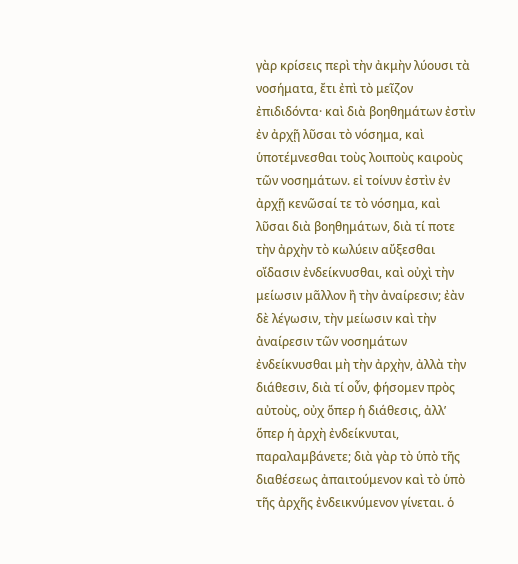γὰρ κρίσεις περὶ τὴν ἀκμὴν λύουσι τὰ νοσήματα, ἔτι ἐπὶ τὸ μεῖζον ἐπιδιδόντα· καὶ διὰ βοηθημάτων ἐστὶν ἐν ἀρχῇ λῦσαι τὸ νόσημα, καὶ ὑποτέμνεσθαι τοὺς λοιποὺς καιροὺς τῶν νοσημάτων. εἰ τοίνυν ἐστὶν ἐν ἀρχῇ κενῶσαί τε τὸ νόσημα, καὶ λῦσαι διὰ βοηθημάτων, διὰ τί ποτε τὴν ἀρχὴν τὸ κωλύειν αὔξεσθαι οἴδασιν ἐνδείκνυσθαι, καὶ οὐχὶ τὴν μείωσιν μᾶλλον ἢ τὴν ἀναίρεσιν; ἐὰν δὲ λέγωσιν, τὴν μείωσιν καὶ τὴν ἀναίρεσιν τῶν νοσημάτων ἐνδείκνυσθαι μὴ τὴν ἀρχὴν, ἀλλὰ τὴν διάθεσιν, διὰ τί οὖν, φήσομεν πρὸς αὐτοὺς, οὐχ ὅπερ ἡ διάθεσις, ἀλλ’ ὅπερ ἡ ἀρχὴ ἐνδείκνυται, παραλαμβάνετε; διὰ γὰρ τὸ ὑπὸ τῆς διαθέσεως ἀπαιτούμενον καὶ τὸ ὑπὸ τῆς ἀρχῆς ἐνδεικνύμενον γίνεται. ὁ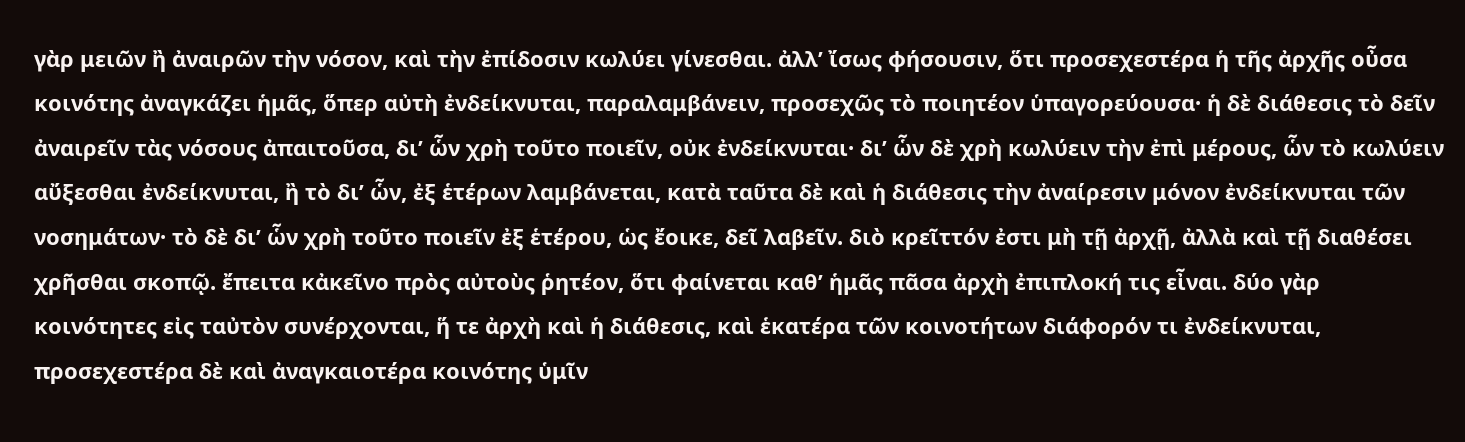γὰρ μειῶν ἢ ἀναιρῶν τὴν νόσον, καὶ τὴν ἐπίδοσιν κωλύει γίνεσθαι. ἀλλ’ ἴσως φήσουσιν, ὅτι προσεχεστέρα ἡ τῆς ἀρχῆς οὖσα κοινότης ἀναγκάζει ἡμᾶς, ὅπερ αὐτὴ ἐνδείκνυται, παραλαμβάνειν, προσεχῶς τὸ ποιητέον ὑπαγορεύουσα· ἡ δὲ διάθεσις τὸ δεῖν ἀναιρεῖν τὰς νόσους ἀπαιτοῦσα, δι’ ὧν χρὴ τοῦτο ποιεῖν, οὐκ ἐνδείκνυται· δι’ ὧν δὲ χρὴ κωλύειν τὴν ἐπὶ μέρους, ὧν τὸ κωλύειν αὔξεσθαι ἐνδείκνυται, ἢ τὸ δι’ ὧν, ἐξ ἑτέρων λαμβάνεται, κατὰ ταῦτα δὲ καὶ ἡ διάθεσις τὴν ἀναίρεσιν μόνον ἐνδείκνυται τῶν νοσημάτων· τὸ δὲ δι’ ὧν χρὴ τοῦτο ποιεῖν ἐξ ἑτέρου, ὡς ἔοικε, δεῖ λαβεῖν. διὸ κρεῖττόν ἐστι μὴ τῇ ἀρχῇ, ἀλλὰ καὶ τῇ διαθέσει χρῆσθαι σκοπῷ. ἔπειτα κἀκεῖνο πρὸς αὐτοὺς ῥητέον, ὅτι φαίνεται καθ’ ἡμᾶς πᾶσα ἀρχὴ ἐπιπλοκή τις εἶναι. δύο γὰρ κοινότητες εἰς ταὐτὸν συνέρχονται, ἥ τε ἀρχὴ καὶ ἡ διάθεσις, καὶ ἑκατέρα τῶν κοινοτήτων διάφορόν τι ἐνδείκνυται, προσεχεστέρα δὲ καὶ ἀναγκαιοτέρα κοινότης ὑμῖν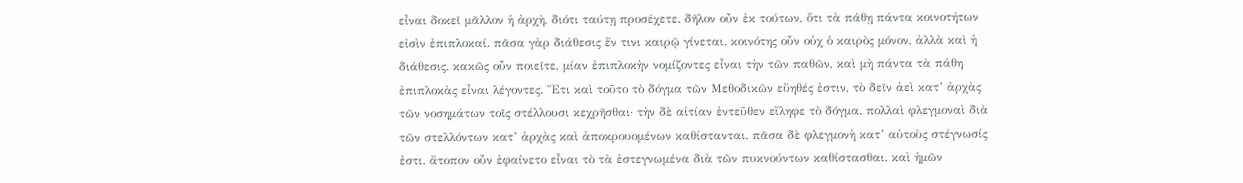εἶναι δοκεῖ μᾶλλον ἡ ἀρχὴ, διότι ταύτῃ προσέχετε. δῆλον οὖν ἐκ τούτων, ὅτι τὰ πάθῃ πάντα κοινοτήτων εἰσὶν ἐπιπλοκαί. πᾶσα γὰρ διάθεσις ἔν τινι καιρῷ γίνεται. κοινότης οὖν οὐχ ὁ καιρὸς μόνον, ἀλλὰ καὶ ἡ διάθεσις. κακῶς οὖν ποιεῖτε, μίαν ἐπιπλοκὴν νομίζοντες εἶναι τὴν τῶν παθῶν, καὶ μὴ πάντα τὰ πάθη ἐπιπλοκὰς εἶναι λέγοντες. Ἔτι καὶ τοῦτο τὸ δόγμα τῶν Μεθοδικῶν εὔηθές ἐστιν, τὸ δεῖν ἀεὶ κατ’ ἀρχὰς τῶν νοσημάτων τοῖς στέλλουσι κεχρῆσθαι· τὴν δὲ αἰτίαν ἐντεῦθεν εἴληφε τὸ δόγμα. πολλαὶ φλεγμοναὶ διὰ τῶν στελλόντων κατ’ ἀρχὰς καὶ ἀποκρουομένων καθίστανται. πᾶσα δὲ φλεγμονὴ κατ’ αὐτοὺς στέγνωσίς ἐστι. ἄτοπον οὖν ἐφαίνετο εἶναι τὸ τὰ ἐστεγνωμένα διὰ τῶν πυκνούντων καθίστασθαι. καὶ ἡμῶν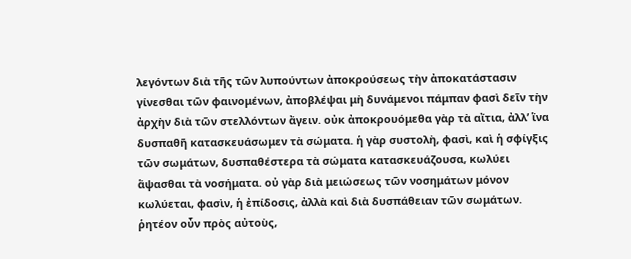λεγόντων διὰ τῆς τῶν λυπούντων ἀποκρούσεως τὴν ἀποκατάστασιν γίνεσθαι τῶν φαινομένων, ἀποβλέψαι μὴ δυνάμενοι πάμπαν φασὶ δεῖν τὴν ἀρχὴν διὰ τῶν στελλόντων ἄγειν. οὐκ ἀποκρουόμεθα γὰρ τὰ αἴτια, ἀλλ’ ἵνα δυσπαθῆ κατασκευάσωμεν τὰ σώματα. ἡ γὰρ συστολὴ, φασὶ, καὶ ἡ σφίγξις τῶν σωμάτων, δυσπαθέστερα τὰ σώματα κατασκευάζουσα, κωλύει ἅψασθαι τὰ νοσήματα. οὐ γὰρ διὰ μειώσεως τῶν νοσημάτων μόνον κωλύεται, φασὶν, ἡ ἐπίδοσις, ἀλλὰ καὶ διὰ δυσπάθειαν τῶν σωμάτων. ῥητέον οὖν πρὸς αὐτοὺς,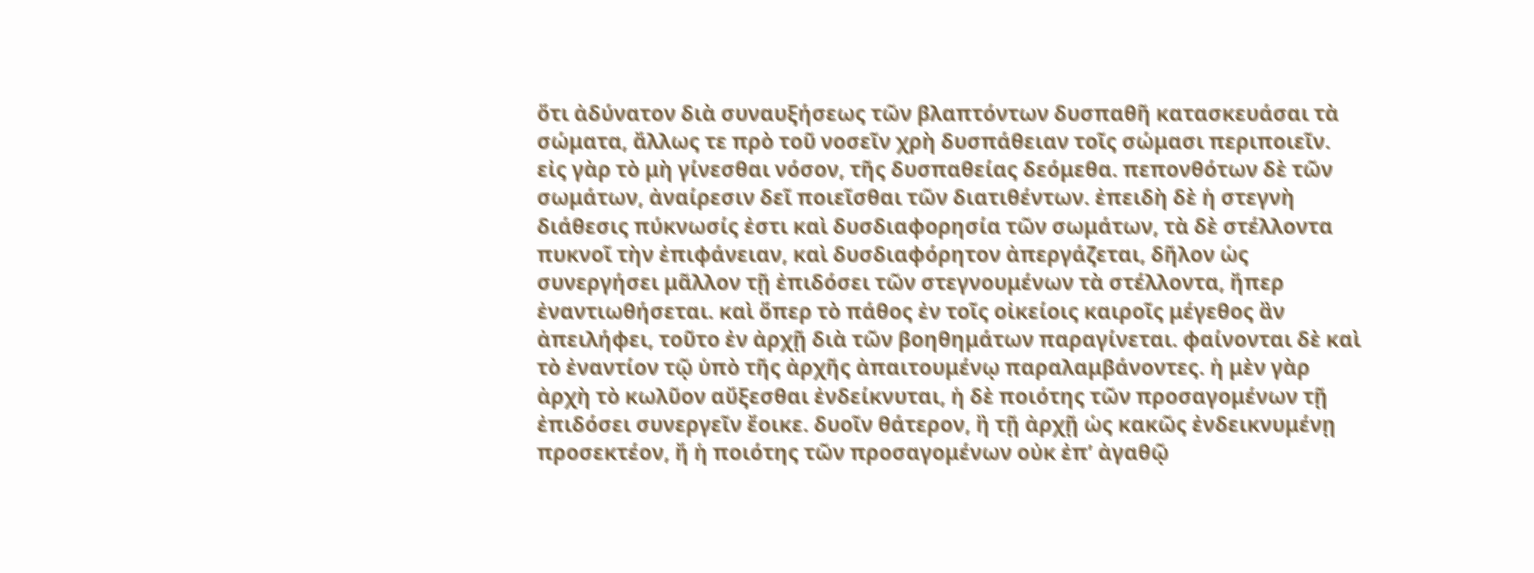ὅτι ἀδύνατον διὰ συναυξήσεως τῶν βλαπτόντων δυσπαθῆ κατασκευάσαι τὰ σώματα, ἄλλως τε πρὸ τοῦ νοσεῖν χρὴ δυσπάθειαν τοῖς σώμασι περιποιεῖν. εἰς γὰρ τὸ μὴ γίνεσθαι νόσον, τῆς δυσπαθείας δεόμεθα. πεπονθότων δὲ τῶν σωμάτων, ἀναίρεσιν δεῖ ποιεῖσθαι τῶν διατιθέντων. ἐπειδὴ δὲ ἡ στεγνὴ διάθεσις πύκνωσίς ἐστι καὶ δυσδιαφορησία τῶν σωμάτων, τὰ δὲ στέλλοντα πυκνοῖ τὴν ἐπιφάνειαν, καὶ δυσδιαφόρητον ἀπεργάζεται, δῆλον ὡς συνεργήσει μᾶλλον τῇ ἐπιδόσει τῶν στεγνουμένων τὰ στέλλοντα, ἤπερ ἐναντιωθήσεται. καὶ ὅπερ τὸ πάθος ἐν τοῖς οἰκείοις καιροῖς μέγεθος ἂν ἀπειλήφει, τοῦτο ἐν ἀρχῇ διὰ τῶν βοηθημάτων παραγίνεται. φαίνονται δὲ καὶ τὸ ἐναντίον τῷ ὑπὸ τῆς ἀρχῆς ἀπαιτουμένῳ παραλαμβάνοντες. ἡ μὲν γὰρ ἀρχὴ τὸ κωλῦον αὔξεσθαι ἐνδείκνυται, ἡ δὲ ποιότης τῶν προσαγομένων τῇ ἐπιδόσει συνεργεῖν ἔοικε. δυοῖν θάτερον, ἢ τῇ ἀρχῇ ὡς κακῶς ἐνδεικνυμένῃ προσεκτέον, ἤ ἡ ποιότης τῶν προσαγομένων οὐκ ἐπ’ ἀγαθῷ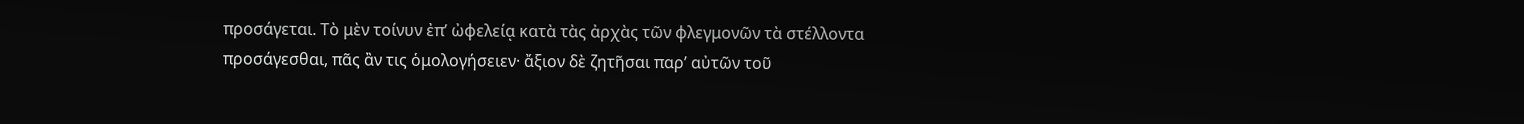προσάγεται. Τὸ μὲν τοίνυν ἐπ’ ὠφελείᾳ κατὰ τὰς ἀρχὰς τῶν φλεγμονῶν τὰ στέλλοντα προσάγεσθαι, πᾶς ἂν τις ὁμολογήσειεν· ἄξιον δὲ ζητῆσαι παρ’ αὐτῶν τοῦ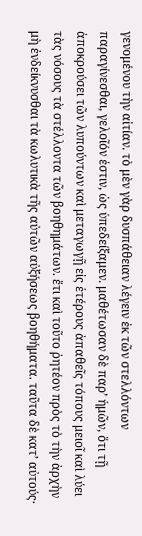γενομένου τὴν αἰτίαν. τὸ μὲν γὰρ δυσπάθειαν λέγειν ἐκ τῶν στελλόντων παραγίνεσθαι, γελοῖόν ἐστιν, ὡς ὑπεδείξαμεν. μαθέτωσαν δὲ παρ’ ἡμῶν, ὅτι τῇ ἀποκρούσει τῶν λυπούντων καὶ μεταγωγῇ εἰς ἑτέρους ἀπαθεῖς τόπους μειοῖ καὶ λύει τὰς νόσους τὰ στέλλοντα τῶν βοηθημάτων. ἔτι καὶ τοῦτο ῥητέον πρὸς τὸ τὴν ἀρχὴν μὴ ἐνδείκνυσθαι τὰ κωλυτικὰ τῆς αὐτῶν αὐξήσεως βοηθήματα. ταῦτα δὲ κατ’ αὐτούς·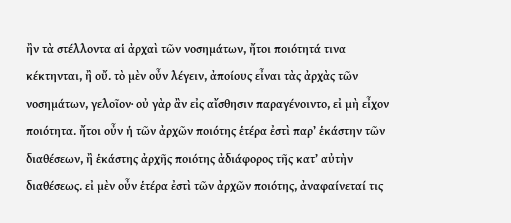ἢν τὰ στέλλοντα αἱ ἀρχαὶ τῶν νοσημάτων, ἤτοι ποιότητά τινα κέκτηνται, ἢ οὔ. τὸ μὲν οὖν λέγειν, ἀποίους εἶναι τὰς ἀρχὰς τῶν νοσημάτων, γελοῖον· οὐ γὰρ ἂν εἰς αἴσθησιν παραγένοιντο, εἰ μὴ εἶχον ποιότητα. ἤτοι οὖν ἡ τῶν ἀρχῶν ποιότης ἑτέρα ἐστὶ παρ’ ἑκάστην τῶν διαθέσεων, ἢ ἑκάστης ἀρχῆς ποιότης ἀδιάφορος τῆς κατ’ αὐτὴν διαθέσεως. εἰ μὲν οὖν ἑτέρα ἐστὶ τῶν ἀρχῶν ποιότης, ἀναφαίνεταί τις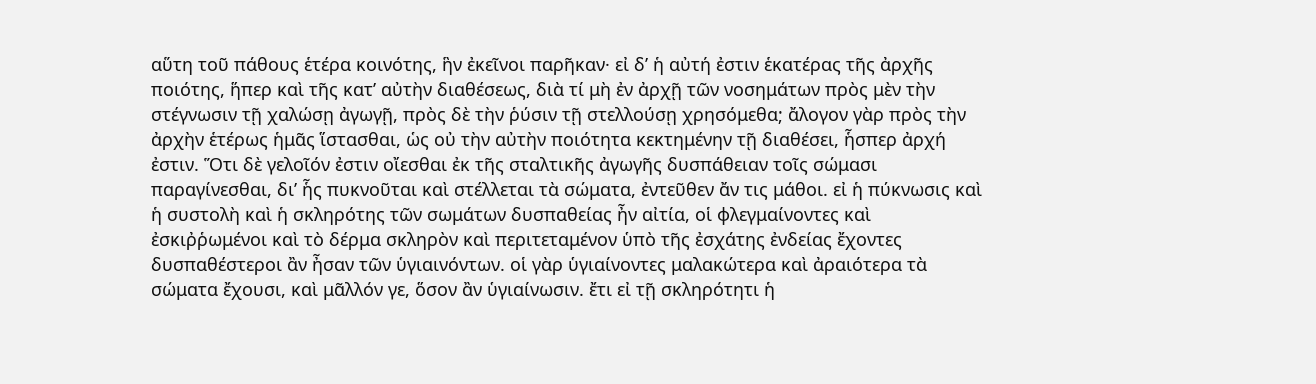αὕτη τοῦ πάθους ἑτέρα κοινότης, ἣν ἐκεῖνοι παρῆκαν· εἰ δ’ ἡ αὐτή ἐστιν ἑκατέρας τῆς ἀρχῆς ποιότης, ἥπερ καὶ τῆς κατ’ αὐτὴν διαθέσεως, διὰ τί μὴ ἐν ἀρχῇ τῶν νοσημάτων πρὸς μὲν τὴν στέγνωσιν τῇ χαλώσῃ ἀγωγῇ, πρὸς δὲ τὴν ῥύσιν τῇ στελλούσῃ χρησόμεθα; ἄλογον γὰρ πρὸς τὴν ἀρχὴν ἑτέρως ἡμᾶς ἵστασθαι, ὡς οὐ τὴν αὐτὴν ποιότητα κεκτημένην τῇ διαθέσει, ἧσπερ ἀρχή ἐστιν. Ὅτι δὲ γελοῖόν ἐστιν οἴεσθαι ἐκ τῆς σταλτικῆς ἀγωγῆς δυσπάθειαν τοῖς σώμασι παραγίνεσθαι, δι’ ἧς πυκνοῦται καὶ στέλλεται τὰ σώματα, ἐντεῦθεν ἄν τις μάθοι. εἰ ἡ πύκνωσις καὶ ἡ συστολὴ καὶ ἡ σκληρότης τῶν σωμάτων δυσπαθείας ἦν αἰτία, οἱ φλεγμαίνοντες καὶ ἐσκιῤῥωμένοι καὶ τὸ δέρμα σκληρὸν καὶ περιτεταμένον ὑπὸ τῆς ἐσχάτης ἐνδείας ἔχοντες δυσπαθέστεροι ἂν ἦσαν τῶν ὑγιαινόντων. οἱ γὰρ ὑγιαίνοντες μαλακώτερα καὶ ἀραιότερα τὰ σώματα ἔχουσι, καὶ μᾶλλόν γε, ὅσον ἂν ὑγιαίνωσιν. ἔτι εἰ τῇ σκληρότητι ἡ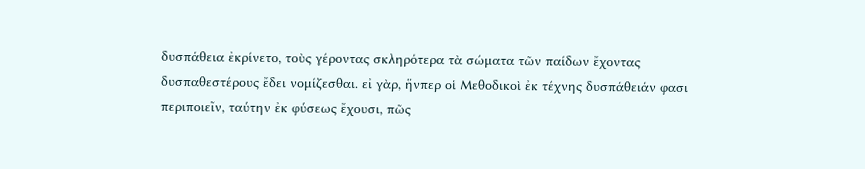δυσπάθεια ἐκρίνετο, τοὺς γέροντας σκληρότερα τὰ σώματα τῶν παίδων ἔχοντας δυσπαθεστέρους ἔδει νομίζεσθαι. εἰ γὰρ, ἥνπερ οἱ Μεθοδικοὶ ἐκ τέχνης δυσπάθειάν φασι περιποιεῖν, ταύτην ἐκ φύσεως ἔχουσι, πῶς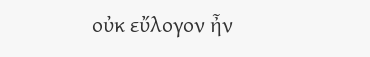οὐκ εὔλογον ἦν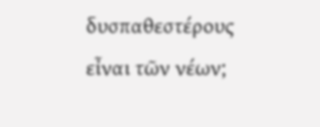δυσπαθεστέρους εἶναι τῶν νέων;